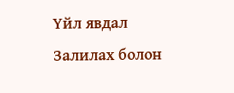Үйл явдал
Залилах болон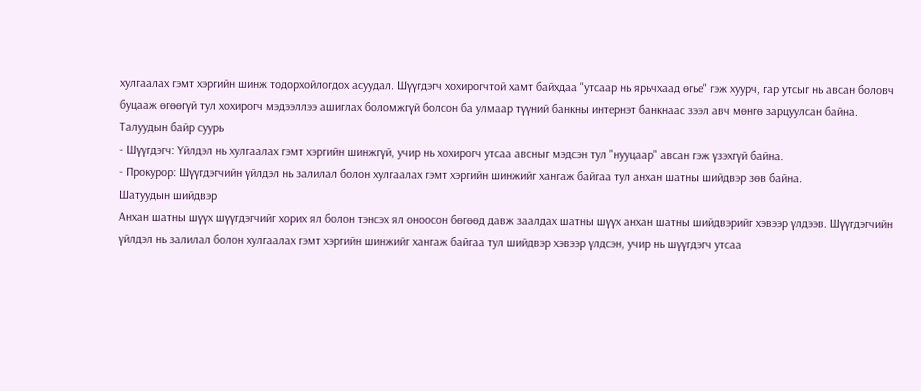хулгаалах гэмт хэргийн шинж тодорхойлогдох асуудал. Шүүгдэгч хохирогчтой хамт байхдаа "утсаар нь ярьчхаад өгье" гэж хуурч, гар утсыг нь авсан боловч буцааж өгөөгүй тул хохирогч мэдээллээ ашиглах боломжгүй болсон ба улмаар түүний банкны интернэт банкнаас зээл авч мөнгө зарцуулсан байна.
Талуудын байр суурь
- Шүүгдэгч: Үйлдэл нь хулгаалах гэмт хэргийн шинжгүй, учир нь хохирогч утсаа авсныг мэдсэн тул "нууцаар" авсан гэж үзэхгүй байна.
- Прокурор: Шүүгдэгчийн үйлдэл нь залилал болон хулгаалах гэмт хэргийн шинжийг хангаж байгаа тул анхан шатны шийдвэр зөв байна.
Шатуудын шийдвэр
Анхан шатны шүүх шүүгдэгчийг хорих ял болон тэнсэх ял оноосон бөгөөд давж заалдах шатны шүүх анхан шатны шийдвэрийг хэвээр үлдээв. Шүүгдэгчийн үйлдэл нь залилал болон хулгаалах гэмт хэргийн шинжийг хангаж байгаа тул шийдвэр хэвээр үлдсэн, учир нь шүүгдэгч утсаа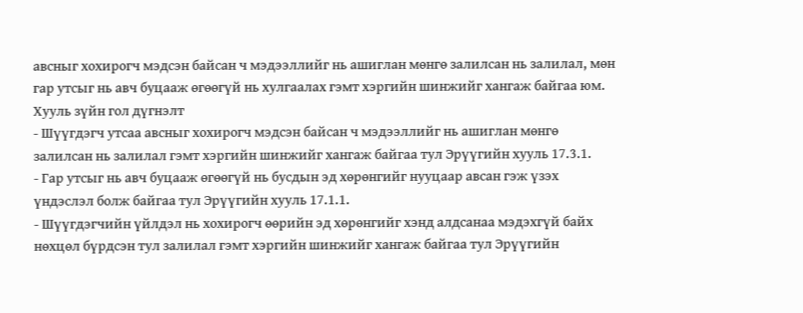авсныг хохирогч мэдсэн байсан ч мэдээллийг нь ашиглан мөнгө залилсан нь залилал, мөн гар утсыг нь авч буцааж өгөөгүй нь хулгаалах гэмт хэргийн шинжийг хангаж байгаа юм.
Хууль зүйн гол дүгнэлт
- Шүүгдэгч утсаа авсныг хохирогч мэдсэн байсан ч мэдээллийг нь ашиглан мөнгө залилсан нь залилал гэмт хэргийн шинжийг хангаж байгаа тул Эрүүгийн хууль 17.3.1.
- Гар утсыг нь авч буцааж өгөөгүй нь бусдын эд хөрөнгийг нууцаар авсан гэж үзэх үндэслэл болж байгаа тул Эрүүгийн хууль 17.1.1.
- Шүүгдэгчийн үйлдэл нь хохирогч өөрийн эд хөрөнгийг хэнд алдсанаа мэдэхгүй байх нөхцөл бүрдсэн тул залилал гэмт хэргийн шинжийг хангаж байгаа тул Эрүүгийн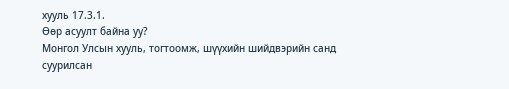хууль 17.3.1.
Өөр асуулт байна уу?
Монгол Улсын хууль, тогтоомж, шүүхийн шийдвэрийн санд суурилсан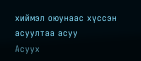хиймэл оюунаас хүссэн асуултаа асуу
Асуух